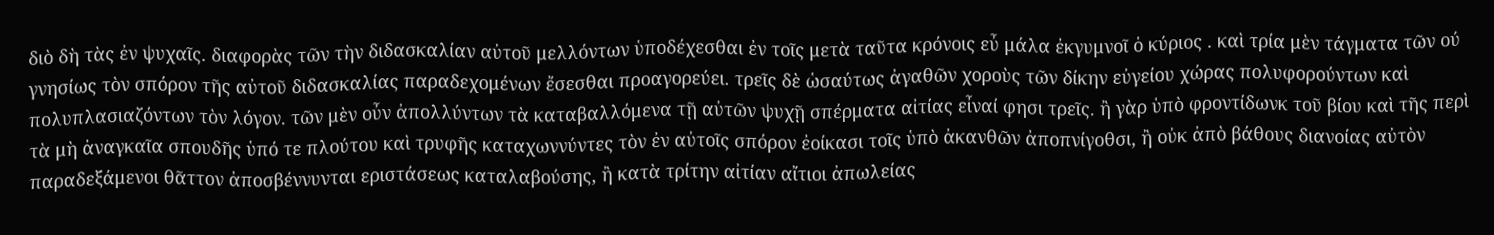διὸ δὴ τὰς ἐν ψυχαῖς. διαφορὰς τῶν τὴν διδασκαλίαν αὐτοῦ μελλόντων ὑποδέχεσθαι ἐν τοῖς μετὰ ταῦτα κρόνοις εὖ μάλα ἐκγυμνοῖ ὁ κύριος . καὶ τρία μὲν τάγματα τῶν ού γνησίως τὸν σπόρον τῆς αὐτοῦ διδασκαλίας παραδεχομένων ἔσεσθαι προαγορεύει. τρεῖς δὲ ὡσαύτως ἀγαθῶν χοροὺς τῶν δίκην εὐγείου χώρας πολυφορούντων καὶ πολυπλασιαζόντων τὸν λόγον. τῶν μὲν οὖν ἀπολλύντων τὰ καταβαλλόμενα τῇ αὐτῶν ψυχῇ σπέρματα αἰτίας εἶναί φησι τρεῖς. ἢ γὰρ ὑπὸ φροντίδωνκ τοῦ βίου καὶ τῆς περὶ τὰ μὴ ἀναγκαῖα σπουδῆς ὑπό τε πλούτου καὶ τρυφῆς καταχωννύντες τὸν ἐν αὐτοῖς σπόρον ἐοίκασι τοῖς ὑπὸ ἀκανθῶν ἀποπνίγοθσι, ἢ οὐκ ἀπὸ βάθους διανοίας αὐτὸν παραδεξάμενοι θᾶττον ἀποσβέννυνται εριστάσεως καταλαβούσης, ἢ κατὰ τρίτην αἰτίαν αἴτιοι ἀπωλείας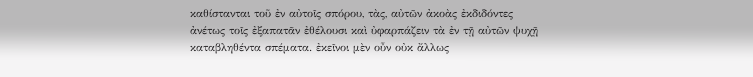καθίστανται τοῦ ἐν αὐτοῖς σπόρου, τὰς, αὐτῶν ἀκοὰς ἐκδιδόντες ἀνέτως τοῖς ἐξαπατᾶν ἐθέλουσι καὶ ὐφαρπάζειν τὰ ἐν τῇ αὐτῶν ψυχῇ καταβληθέντα σπέματα. ἐκεῖνοι μὲν οὖν οὐκ ἄλλως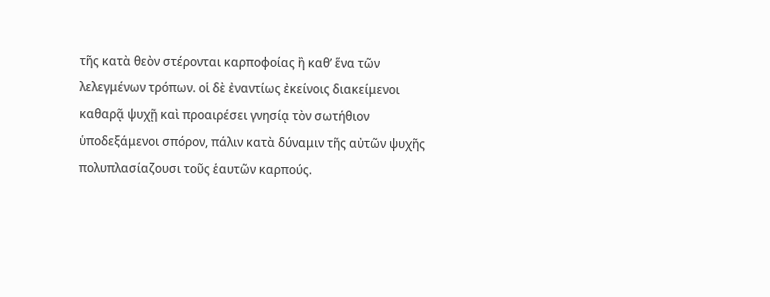τῆς κατὰ θεὸν στέρονται καρποφοίας ἢ καθ’ ἕνα τῶν λελεγμένων τρόπων. οἱ δὲ ἐναντίως ἐκείνοις διακείμενοι καθαρᾷ ψυχῇ καὶ προαιρέσει γνησίᾳ τὸν σωτήθιον ὑποδεξάμενοι σπόρον, πάλιν κατὰ δύναμιν τῆς αὐτῶν ψυχῆς πολυπλασίαζουσι τοῦς ἑαυτῶν καρπούς.